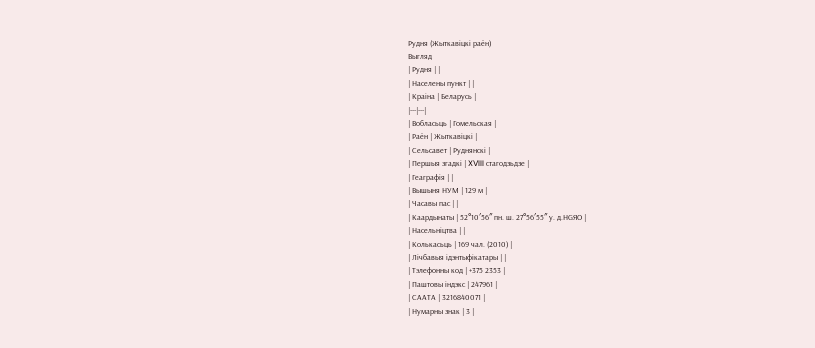Рудня (Жыткавіцкі раён)
Выгляд
| Рудня | |
| Населены пункт | |
| Краіна | Беларусь |
|---|---|
| Вобласьць | Гомельская |
| Раён | Жыткавіцкі |
| Сельсавет | Руднянскі |
| Першыя згадкі | XVIII стагодзьдзе |
| Геаграфія | |
| Вышыня НУМ | 129 м |
| Часавы пас | |
| Каардынаты | 52°10′56″ пн. ш. 27°56′55″ у. д.HGЯO |
| Насельніцтва | |
| Колькасьць | 169 чал. (2010) |
| Лічбавыя ідэнтыфікатары | |
| Тэлефонны код | +375 2353 |
| Паштовы індэкс | 247961 |
| СААТА | 3216840071 |
| Нумарны знак | 3 |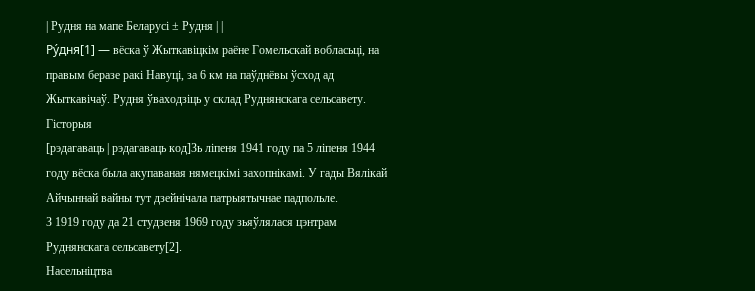| Рудня на мапе Беларусі ± Рудня | |
Ру́дня[1] — вёска ў Жыткавіцкім раёне Гомельскай вобласьці, на правым беразе ракі Навуці, за 6 км на паўднёвы ўсход ад Жыткавічаў. Рудня ўваходзіць у склад Руднянскага сельсавету.
Гісторыя
[рэдагаваць | рэдагаваць код]Зь ліпеня 1941 году па 5 ліпеня 1944 году вёска была акупаваная нямецкімі захопнікамі. У гады Вялікай Айчыннай вайны тут дзейнічала патрыятычнае падпольле.
З 1919 году да 21 студзеня 1969 году зьяўлялася цэнтрам Руднянскага сельсавету[2].
Насельніцтва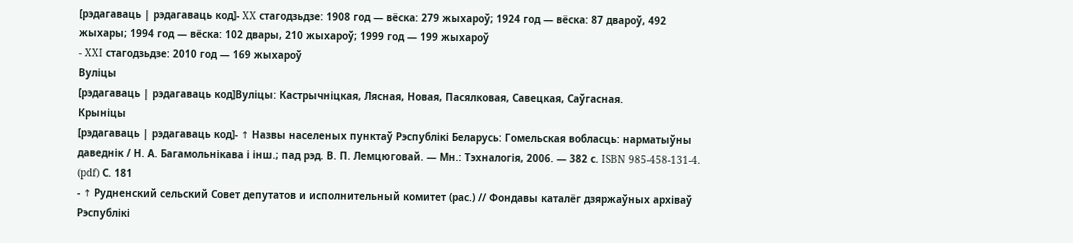[рэдагаваць | рэдагаваць код]- XX стагодзьдзе: 1908 год — вёска: 279 жыхароў; 1924 год — вёска: 87 двароў, 492 жыхары; 1994 год — вёска: 102 двары, 210 жыхароў; 1999 год — 199 жыхароў
- XXI стагодзьдзе: 2010 год — 169 жыхароў
Вуліцы
[рэдагаваць | рэдагаваць код]Вуліцы: Кастрычніцкая, Лясная, Новая, Пасялковая, Савецкая, Саўгасная.
Крыніцы
[рэдагаваць | рэдагаваць код]- ↑ Назвы населеных пунктаў Рэспублікі Беларусь: Гомельская вобласць: нарматыўны даведнік / Н. А. Багамольнікава і інш.; пад рэд. В. П. Лемцюговай. — Мн.: Тэхналогія, 2006. — 382 с. ISBN 985-458-131-4. (pdf) С. 181
- ↑ Рудненский сельский Совет депутатов и исполнительный комитет (рас.) // Фондавы каталёг дзяржаўных архіваў Рэспублікі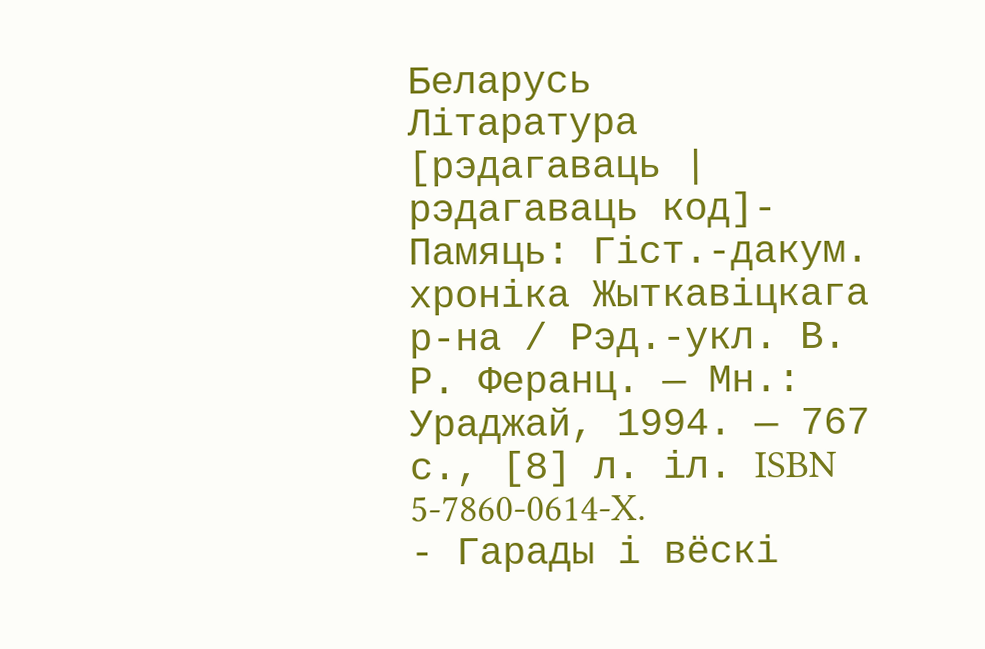Беларусь
Літаратура
[рэдагаваць | рэдагаваць код]- Памяць: Гіст.-дакум. хроніка Жыткавіцкага р-на / Рэд.-укл. В. Р. Феранц. — Мн.: Ураджай, 1994. — 767 с., [8] л. іл. ISBN 5-7860-0614-X.
- Гарады і вёскі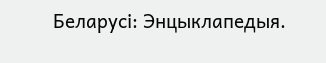Беларусі: Энцыклапедыя.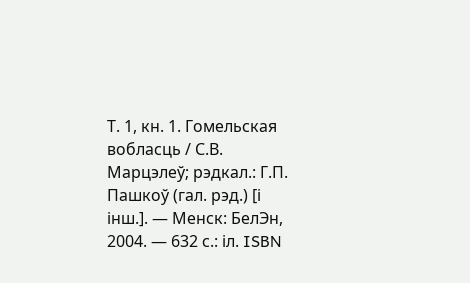Т. 1, кн. 1. Гомельская вобласць / С.В. Марцэлеў; рэдкал.: Г.П. Пашкоў (гал. рэд.) [і інш.]. — Менск: БелЭн, 2004. — 632 с.: іл. ISBN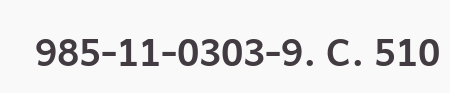985-11-0303-9. С. 510